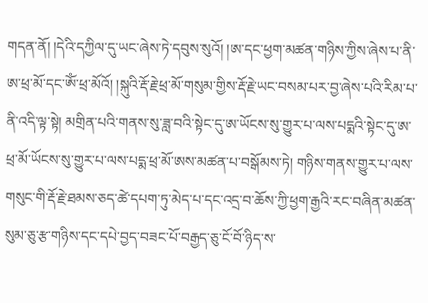གདན་ནོ། །དེའི་དཀྱིལ་དུ་ཡང་ཞེས་ཏེ་དབུས་སུའོ། །ཨ་དང་ཕྱག་མཚན་གཉིས་ཀྱིས་ཞེས་པ་ནི་ཨ་ཕྲ་མོ་དང་ཨོཾ་ཕྲ་མོའོ། །སྐུའི་རྡོ་རྗེ་ཕྲ་མོ་གསུམ་གྱིས་རྡོ་རྗེ་ཡང་བསམ་པར་བྱ་ཞེས་པའི་རིམ་པ་ནི་འདི་ལྟ་སྟེ། མགྲིན་པའི་གནས་སུ་ཟླ་བའི་སྟེང་དུ་ཨ་ཡོངས་སུ་གྱུར་པ་ལས་པདྨའི་སྟེང་དུ་ཨ་ཕྲ་མོ་ཡོངས་སུ་གྱུར་པ་ལས་པདྨ་ཕྲ་མོ་ཨས་མཚན་པ་བསྒོམས་ཏེ། གཉིས་གནས་གྱུར་པ་ལས་གསུང་གི་རྡོ་རྗེ་ཐམས་ཅད་ཚེ་དཔག་ཏུ་མེད་པ་དང་འདྲ་བ་ཆོས་ཀྱི་ཕྱག་རྒྱའི་རང་བཞིན་མཚན་སུམ་ཅུ་རྩ་གཉིས་དང་དཔེ་བྱད་བཟང་པོ་བརྒྱད་ཅུ་ངོ་བོ་ཉིད་ས་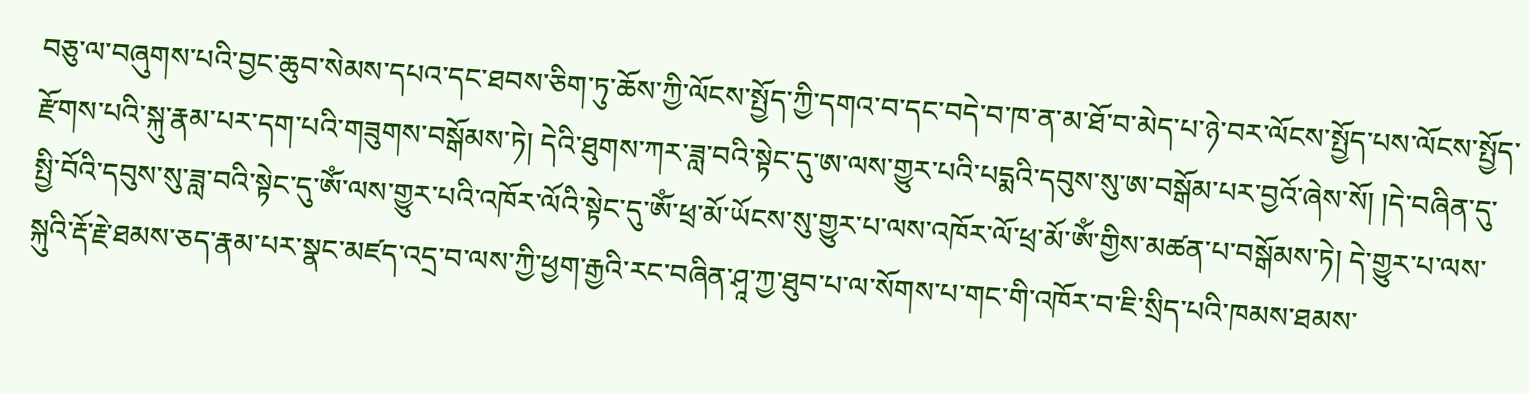བཅུ་ལ་བཞུགས་པའི་བྱང་ཆུབ་སེམས་དཔའ་དང་ཐབས་ཅིག་ཏུ་ཆོས་ཀྱི་ལོངས་སྤྱོད་ཀྱི་དགའ་བ་དང་བདེ་བ་ཁ་ན་མ་ཐོ་བ་མེད་པ་ཉེ་བར་ལོངས་སྤྱོད་པས་ལོངས་སྤྱོད་རྫོགས་པའི་སྐུ་རྣམ་པར་དག་པའི་གཟུགས་བསྒོམས་ཏེ། དེའི་ཐུགས་ཀར་ཟླ་བའི་སྟེང་དུ་ཨ་ལས་གྱུར་པའི་པདྨའི་དབུས་སུ་ཨ་བསྒོམ་པར་བྱའོ་ཞེས་སོ། །དེ་བཞིན་དུ་སྤྱི་བོའི་དབུས་སུ་ཟླ་བའི་སྟེང་དུ་ཨོཾ་ལས་གྱུར་པའི་འཁོར་ལོའི་སྟེང་དུ་ཨོཾ་ཕྲ་མོ་ཡོངས་སུ་གྱུར་པ་ལས་འཁོར་ལོ་ཕྲ་མོ་ཨོཾ་གྱིས་མཚན་པ་བསྒོམས་ཏེ། དེ་གྱུར་པ་ལས་སྐུའི་རྡོ་རྗེ་ཐམས་ཅད་རྣམ་པར་སྣང་མཛད་འདྲ་བ་ལས་ཀྱི་ཕྱག་རྒྱའི་རང་བཞིན་ཤཱ་ཀྱ་ཐུབ་པ་ལ་སོགས་པ་གང་གི་འཁོར་བ་ཇི་སྲིད་པའི་ཁམས་ཐམས་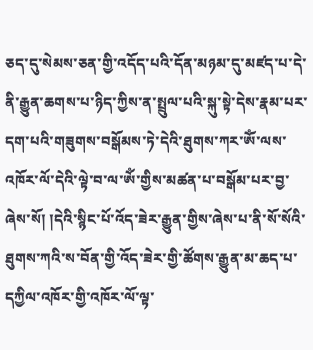ཅད་དུ་སེམས་ཅན་གྱི་འདོད་པའི་དོན་མཉམ་དུ་མཛད་པ་དེ་ནི་རྒྱུན་ཆགས་པ་ཉིད་ཀྱིས་ན་སྤྲུལ་པའི་སྐུ་སྟེ་དེས་རྣམ་པར་དག་པའི་གཟུགས་བསྒོམས་ཏེ་དེའི་ཐུགས་ཀར་ཨོཾ་ལས་འཁོར་ལོ་དེའི་ལྟེ་བ་ལ་ཨོཾ་གྱིས་མཚན་པ་བསྒོམ་པར་བྱ་ཞེས་སོ། །དེའི་སྙིང་པོ་འོད་ཟེར་རྒྱུན་གྱིས་ཞེས་པ་ནི་སོ་སོའི་ཐུགས་ཀའི་ས་བོན་གྱི་འོད་ཟེར་གྱི་ཚོགས་རྒྱུན་མ་ཆད་པ་དཀྱིལ་འཁོར་གྱི་འཁོར་ལོ་ལྟ་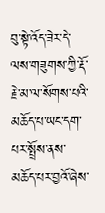བུ་སྟེ་འོད་ཟེར་དེ་ལས་གཟུགས་ཀྱི་རྡོ་རྗེ་མ་ལ་སོགས་པའི་མཆོད་པ་ཡང་དག་པར་སྤྲོས་ནས་མཆོད་པར་བྱའོ་ཞེས་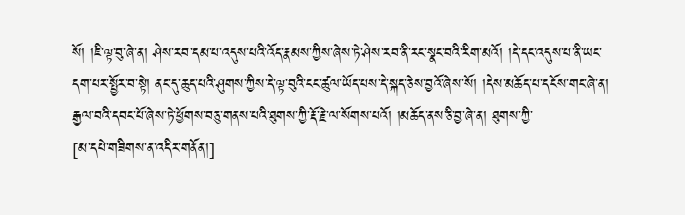སོ། །ཇི་ལྟ་བུ་ཞེ་ན། ཤེས་རབ་དམ་པ་འདུས་པའི་འོད་རྣམས་ཀྱིས་ཞེས་ཏེ་ཤེས་རབ་ནི་རང་སྣང་བའི་རིག་མའོ། །དེ་དང་འདུས་པ་ནི་ཡང་དག་པར་སྤྱོར་བ་སྟེ། ནང་དུ་ཆུད་པའི་ཤུགས་ཀྱིས་དེ་ལྟ་བུའི་ངང་ཚུལ་ཡོད་པས་དེ་སྐད་ཅེས་བྱའོ་ཞེས་སོ། །དེས་མཆོད་པ་དངོས་གང་ཞེ་ན། རྒྱལ་བའི་དབང་པོ་ཞེས་ཏེ་ཕྱོགས་བཅུ་གནས་པའི་ཐུགས་ཀྱི་རྡོ་རྗེ་ལ་སོགས་པའོ། །མཆོད་ནས་ཅི་བྱ་ཞེ་ན། ཐུགས་ཀྱི་
[མ་དཔེ་གཟིགས་ན་འདིར་གནོན།]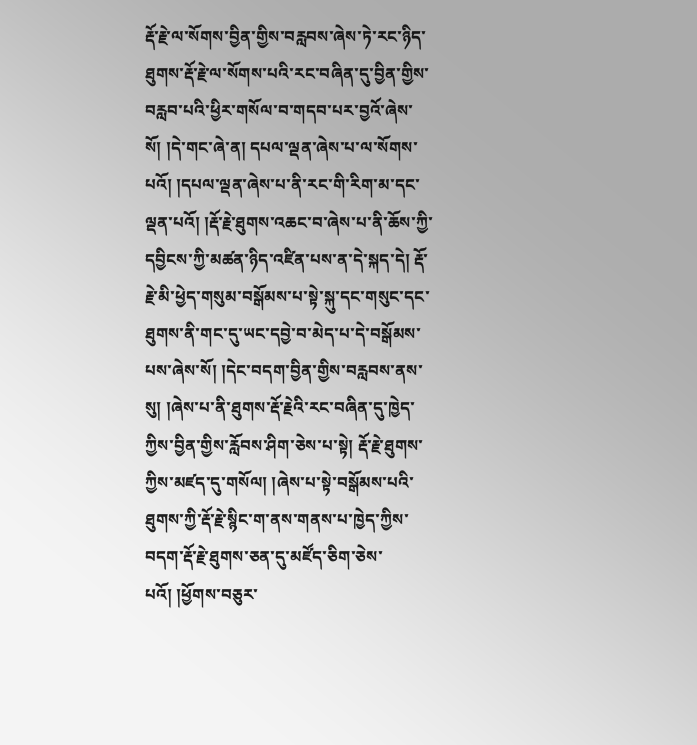རྡོ་རྗེ་ལ་སོགས་བྱིན་གྱིས་བརླབས་ཞེས་ཏེ་རང་ཉིད་ཐུགས་རྡོ་རྗེ་ལ་སོགས་པའི་རང་བཞིན་དུ་བྱིན་གྱིས་བརླབ་པའི་ཕྱིར་གསོལ་བ་གདབ་པར་བྱའོ་ཞེས་སོ། །དེ་གང་ཞེ་ན། དཔལ་ལྡན་ཞེས་པ་ལ་སོགས་པའོ། །དཔལ་ལྡན་ཞེས་པ་ནི་རང་གི་རིག་མ་དང་ལྡན་པའོ། །རྡོ་རྗེ་ཐུགས་འཆང་བ་ཞེས་པ་ནི་ཆོས་ཀྱི་དབྱིངས་ཀྱི་མཚན་ཉིད་འཛིན་པས་ན་དེ་སྐད་དེ། རྡོ་རྗེ་མི་ཕྱེད་གསུམ་བསྒོམས་པ་སྟེ་སྐུ་དང་གསུང་དང་ཐུགས་ནི་གང་དུ་ཡང་དབྱེ་བ་མེད་པ་དེ་བསྒོམས་པས་ཞེས་སོ། །དེང་བདག་བྱིན་གྱིས་བརླབས་ནས་སུ། །ཞེས་པ་ནི་ཐུགས་རྡོ་རྗེའི་རང་བཞིན་དུ་ཁྱེད་ཀྱིས་བྱིན་གྱིས་རློབས་ཤིག་ཅེས་པ་སྟེ། རྡོ་རྗེ་ཐུགས་ཀྱིས་མཛད་དུ་གསོལ། །ཞེས་པ་སྟེ་བསྒོམས་པའི་ཐུགས་ཀྱི་རྡོ་རྗེ་སྙིང་ག་ནས་གནས་པ་ཁྱེད་ཀྱིས་བདག་རྡོ་རྗེ་ཐུགས་ཅན་དུ་མཛོད་ཅིག་ཅེས་པའོ། །ཕྱོགས་བཅུར་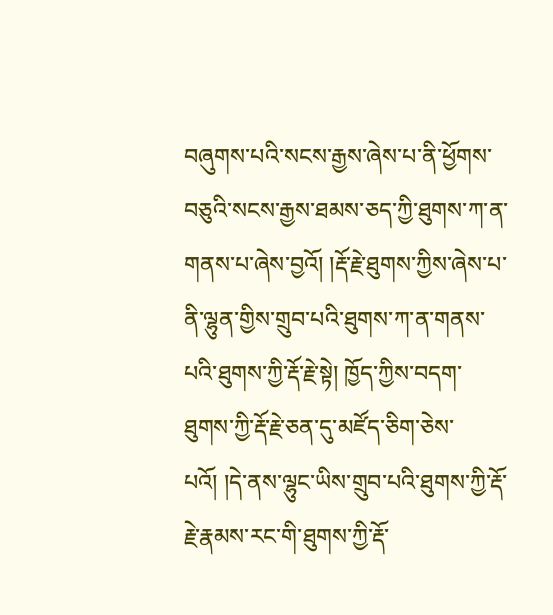བཞུགས་པའི་སངས་རྒྱས་ཞེས་པ་ནི་ཕྱོགས་བཅུའི་སངས་རྒྱས་ཐམས་ཅད་ཀྱི་ཐུགས་ཀ་ན་གནས་པ་ཞེས་བྱའོ། །རྡོ་རྗེ་ཐུགས་ཀྱིས་ཞེས་པ་ནི་ལྷུན་གྱིས་གྲུབ་པའི་ཐུགས་ཀ་ན་གནས་པའི་ཐུགས་ཀྱི་རྡོ་རྗེ་སྟེ། ཁྱོད་ཀྱིས་བདག་ཐུགས་ཀྱི་རྡོ་རྗེ་ཅན་དུ་མཛོད་ཅིག་ཅེས་པའོ། །དེ་ནས་ལྷུང་ཡིས་གྲུབ་པའི་ཐུགས་ཀྱི་རྡོ་རྗེ་རྣམས་རང་གི་ཐུགས་ཀྱི་རྡོ་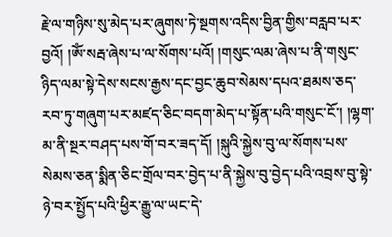རྗེ་ལ་གཉིས་སུ་མེད་པར་ཞུགས་ཏེ་སྔགས་འདིས་བྱིན་གྱིས་བརླབ་པར་བྱའོ། །ཨོཾ་སརྦ་ཞེས་པ་ལ་སོགས་པའོ། །གསུང་ལམ་ཞེས་པ་ནི་གསུང་ཉིད་ལམ་སྟེ་དེས་སངས་རྒྱས་དང་བྱང་ཆུབ་སེམས་དཔའ་ཐམས་ཅད་རབ་ཏུ་གཞུག་པར་མཛད་ཅིང་བདག་མེད་པ་སྟོན་པའི་གསུང་ངོ་། །ལྷག་མ་ནི་སྔར་བཤད་པས་གོ་བར་ཟད་དོ། །སྐུའི་སྐྱེས་བུ་ལ་སོགས་པས་སེམས་ཅན་སྨིན་ཅིང་གྲོལ་བར་བྱེད་པ་ནི་སྐྱེས་བུ་བྱེད་པའི་འབྲས་བུ་སྟེ་ཉེ་བར་སྤྱོད་པའི་ཕྱིར་རྒྱུ་ལ་ཡང་དེ་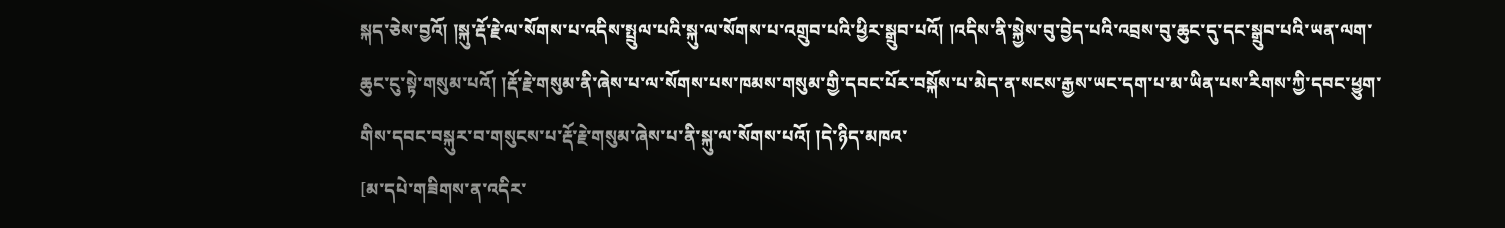སྐད་ཅེས་བྱའོ། །སྐུ་རྡོ་རྗེ་ལ་སོགས་པ་འདིས་སྤྲུལ་པའི་སྐུ་ལ་སོགས་པ་འགྲུབ་པའི་ཕྱིར་སྒྲུབ་པའོ། །འདིས་ནི་སྐྱེས་བུ་བྱེད་པའི་འབྲས་བུ་ཆུང་དུ་དང་སྒྲུབ་པའི་ཡན་ལག་ཆུང་ངུ་སྟེ་གསུམ་པའོ། །རྡོ་རྗེ་གསུམ་ནི་ཞེས་པ་ལ་སོགས་པས་ཁམས་གསུམ་གྱི་དབང་པོར་བསྐོས་པ་མེད་ན་སངས་རྒྱས་ཡང་དག་པ་མ་ཡིན་པས་རིགས་ཀྱི་དབང་ཕྱུག་གིས་དབང་བསྐུར་བ་གསུངས་པ་རྡོ་རྗེ་གསུམ་ཞེས་པ་ནི་སྐུ་ལ་སོགས་པའོ། །དེ་ཉིད་མཁའ་
[མ་དཔེ་གཟིགས་ན་འདིར་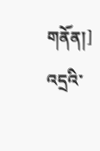གནོན།]
འདྲའི་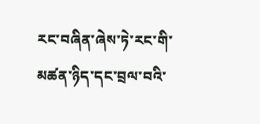རང་བཞིན་ཞེས་ཏེ་རང་གི་མཚན་ཉིད་དང་བྲལ་བའི་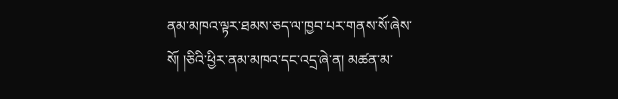ནམ་མཁའ་ལྟར་ཐམས་ཅད་ལ་ཁྱབ་པར་གནས་སོ་ཞེས་སོ། །ཅིའི་ཕྱིར་ནམ་མཁའ་དང་འདྲ་ཞེ་ན། མཚན་མ་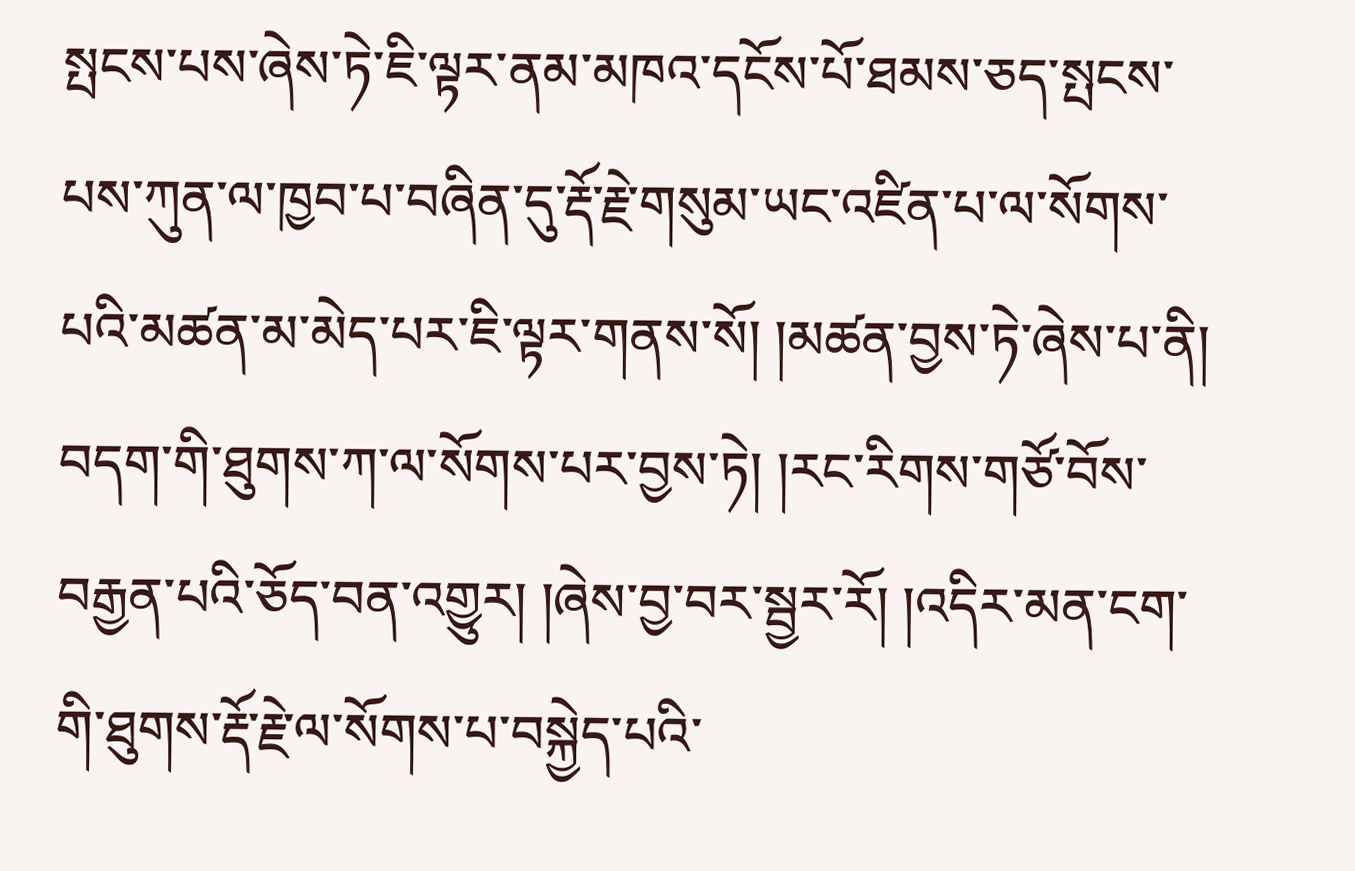སྤངས་པས་ཞེས་ཏེ་ཇི་ལྟར་ནམ་མཁའ་དངོས་པོ་ཐམས་ཅད་སྤངས་པས་ཀུན་ལ་ཁྱབ་པ་བཞིན་དུ་རྡོ་རྗེ་གསུམ་ཡང་འཛིན་པ་ལ་སོགས་པའི་མཚན་མ་མེད་པར་ཇི་ལྟར་གནས་སོ། །མཚན་བྱས་ཏེ་ཞེས་པ་ནི། བདག་གི་ཐུགས་ཀ་ལ་སོགས་པར་བྱས་ཏེ། །རང་རིགས་གཙོ་བོས་བརྒྱན་པའི་ཅོད་བན་འགྱུར། །ཞེས་བྱ་བར་སྦྱར་རོ། །འདིར་མན་ངག་གི་ཐུགས་རྡོ་རྗེ་ལ་སོགས་པ་བསྐྱེད་པའི་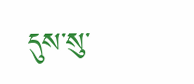དུས་སུ་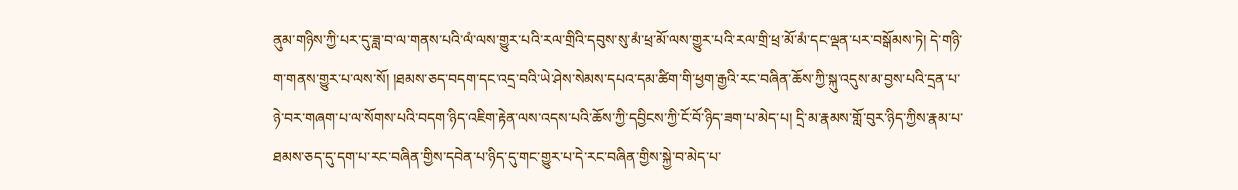ནུམ་གཉིས་ཀྱི་པར་དུ་ཟླ་བ་ལ་གནས་པའི་ལཾ་ལས་གྱུར་པའི་རལ་གྲིའི་དབུས་སུ་མཾ་ཕྲ་མོ་ལས་གྱུར་པའི་རལ་གྲི་ཕྲ་མོ་མཾ་དང་ལྡན་པར་བསྒོམས་ཏེ། དེ་གཉི་ག་གནས་གྱུར་པ་ལས་སོ། །ཐམས་ཅད་བདག་དང་འདྲ་བའི་ཡེ་ཤེས་སེམས་དཔའ་དམ་ཚིག་གི་ཕྱག་རྒྱའི་རང་བཞིན་ཆོས་ཀྱི་སྐུ་འདུས་མ་བྱས་པའི་དྲན་པ་ཉེ་བར་གཞག་པ་ལ་སོགས་པའི་བདག་ཉིད་འཇིག་རྟེན་ལས་འདས་པའི་ཆོས་ཀྱི་དབྱིངས་ཀྱི་ངོ་བོ་ཉིད་ཟག་པ་མེད་པ། དྲི་མ་རྣམས་གློ་བུར་ཉིད་ཀྱིས་རྣམ་པ་ཐམས་ཅད་དུ་དག་པ་རང་བཞིན་གྱིས་དབེན་པ་ཉིད་དུ་གང་གྱུར་པ་དེ་རང་བཞིན་གྱིས་སྐྱེ་བ་མེད་པ་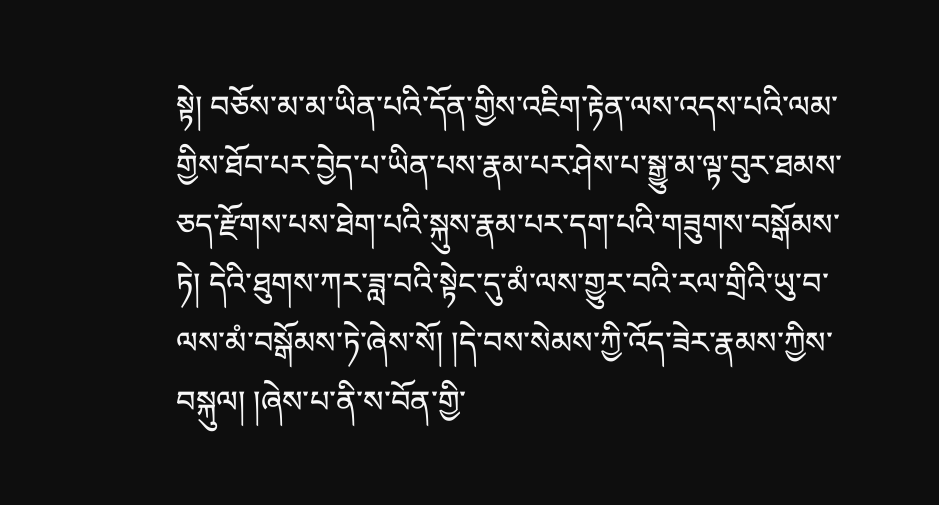སྟེ། བཅོས་མ་མ་ཡིན་པའི་དོན་གྱིས་འཇིག་རྟེན་ལས་འདས་པའི་ལམ་གྱིས་ཐོབ་པར་བྱེད་པ་ཡིན་པས་རྣམ་པར་ཤེས་པ་སྒྱུ་མ་ལྟ་བུར་ཐམས་ཅད་རྫོགས་པས་ཐེག་པའི་སྐུས་རྣམ་པར་དག་པའི་གཟུགས་བསྒོམས་ཏེ། དེའི་ཐུགས་ཀར་ཟླ་བའི་སྟེང་དུ་མཾ་ལས་གྱུར་བའི་རལ་གྲིའི་ཡུ་བ་ལས་མཾ་བསྒོམས་ཏེ་ཞེས་སོ། །དེ་བས་སེམས་ཀྱི་འོད་ཟེར་རྣམས་ཀྱིས་བསྐུལ། །ཞེས་པ་ནི་ས་བོན་གྱི་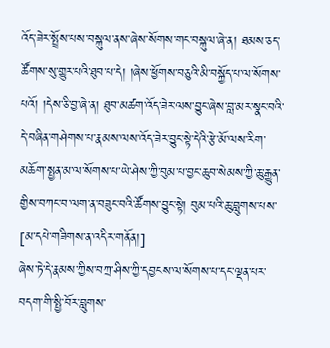འོད་ཟེར་སྤྲོས་པས་བསྐུལ་ནས་ཞེས་སོགས་གང་བསྐུལ་ཞེ་ན། ཐམས་ཅད་ཚོགས་སུ་གྱུར་པའི་ཐུབ་པ་དེ། །ཞེས་ཕྱོགས་བཅུའི་མི་བསྐྱོད་པ་ལ་སོགས་པའོ། །དེས་ཅི་བྱ་ཞེ་ན། ཐུབ་མཚག་འོད་ཟེར་ལས་བྱུང་ཞེས་བླ་མར་སྣང་བའི་དེ་བཞིན་གཤེགས་པ་རྣམས་ལས་འོད་ཟེར་བྱུང་སྟེ་དེའི་རྩེ་མོ་ལས་རིག་མཆོག་སྤྱན་མ་ལ་སོགས་པ་ཡེ་ཤེས་ཀྱི་བུམ་པ་བྱང་ཆུབ་སེམས་ཀྱི་ཆུ་རྒྱུན་གྱིས་བཀང་བ་ལག་ན་བཟུང་བའི་ཚོགས་བྱུང་སྟེ། བུམ་པའི་ཆུ་བླུགས་པས་
[མ་དཔེ་གཟིགས་ན་འདིར་གནོན།]
ཞེས་ཏེ་དེ་རྣམས་ཀྱིས་བཀྲ་ཤིས་ཀྱི་དབྱངས་ལ་སོགས་པ་དང་ལྡན་པར་བདག་གི་སྤྱི་བོར་བླུགས་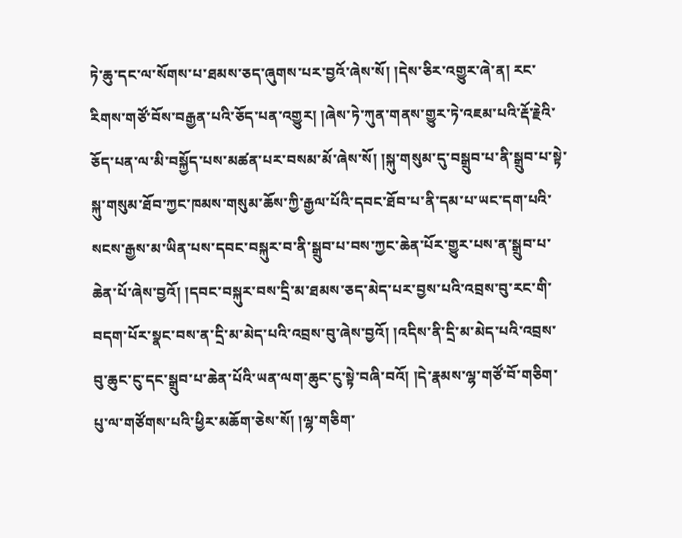ཏེ་ཆུ་དང་ལ་སོགས་པ་ཐམས་ཅད་ཞུགས་པར་བྱའོ་ཞེས་སོ། །དེས་ཅིར་འགྱུར་ཞེ་ན། རང་རིགས་གཙོ་བོས་བརྒྱན་པའི་ཅོད་པན་འགྱུར། །ཞེས་ཏེ་ཀུན་གནས་གྱུར་ཏེ་འཇམ་པའི་རྡོ་རྗེའི་ཅོད་པན་ལ་མི་བསྐྱོད་པས་མཚན་པར་བསམ་མོ་ཞེས་སོ། །སྐུ་གསུམ་དུ་བསྒྲུབ་པ་ནི་སྒྲུབ་པ་སྟེ་སྐུ་གསུམ་ཐོབ་ཀྱང་ཁམས་གསུམ་ཆོས་ཀྱི་རྒྱལ་པོའི་དབང་ཐོབ་པ་ནི་དམ་པ་ཡང་དག་པའི་སངས་རྒྱས་མ་ཡིན་པས་དབང་བསྐུར་བ་ནི་སྒྲུབ་པ་བས་ཀྱང་ཆེན་པོར་གྱུར་པས་ན་སྒྲུབ་པ་ཆེན་པོ་ཞེས་བྱའོ། །དབང་བསྐུར་བས་དྲི་མ་ཐམས་ཅད་མེད་པར་བྱས་པའི་འབྲས་བུ་རང་གི་བདག་པོར་སྣང་བས་ན་དྲི་མ་མེད་པའི་འབྲས་བུ་ཞེས་བྱའོ། །འདིས་ནི་དྲི་མ་མེད་པའི་འབྲས་བུ་ཆུང་ངུ་དང་སྒྲུབ་པ་ཆེན་པོའི་ཡན་ལག་ཆུང་ངུ་སྟེ་བཞི་བའོ། །དེ་རྣམས་ལྷ་གཙོ་བོ་གཅིག་པུ་ལ་གཙོགས་པའི་ཕྱིར་མཆོག་ཅེས་སོ། །ལྷ་གཅིག་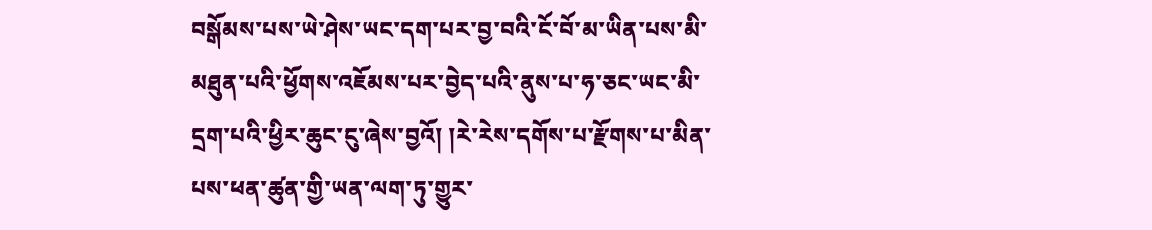བསྒོམས་པས་ཡེ་ཤེས་ཡང་དག་པར་བྱ་བའི་ངོ་བོ་མ་ཡིན་པས་མི་མཐུན་པའི་ཕྱོགས་འཇོམས་པར་བྱེད་པའི་ནུས་པ་ཧ་ཅང་ཡང་མི་དྲག་པའི་ཕྱིར་ཆུང་ངུ་ཞེས་བྱའོ། །རེ་རེས་དགོས་པ་རྫོགས་པ་མིན་པས་ཕན་ཚུན་གྱི་ཡན་ལག་ཏུ་གྱུར་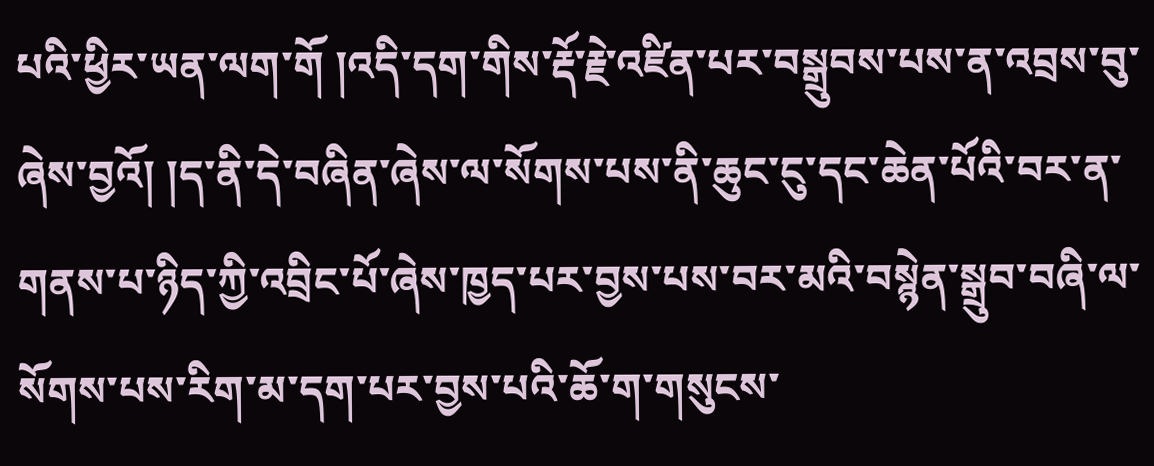པའི་ཕྱིར་ཡན་ལག་གོ །འདི་དག་གིས་རྡོ་རྗེ་འཛིན་པར་བསྒྲུབས་པས་ན་འབྲས་བུ་ཞེས་བྱའོ། །ད་ནི་དེ་བཞིན་ཞེས་ལ་སོགས་པས་ནི་ཆུང་ངུ་དང་ཆེན་པོའི་བར་ན་གནས་པ་ཉིད་ཀྱི་འབྲིང་པོ་ཞེས་ཁྱད་པར་བྱས་པས་བར་མའི་བསྙེན་སྒྲུབ་བཞི་ལ་སོགས་པས་རིག་མ་དག་པར་བྱས་པའི་ཆོ་ག་གསུངས་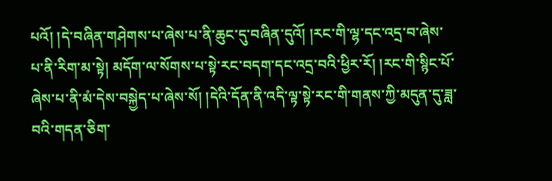པའོ། །དེ་བཞིན་གཤེགས་པ་ཞེས་པ་ནི་ཆུང་དུ་བཞིན་དུའོ། །རང་གི་ལྷ་དང་འདྲ་བ་ཞེས་པ་ནི་རིག་མ་སྟེ། མདོག་ལ་སོགས་པ་སྟེ་རང་བདག་དང་འདྲ་བའི་ཕྱིར་རོ། །རང་གི་སྙིང་པོ་ཞེས་པ་ནི་མཾ་དེས་བསྐྱེད་པ་ཞེས་སོ། །དེའི་དོན་ནི་འདི་ལྟ་སྟེ་རང་གི་གནས་ཀྱི་མདུན་དུ་ཟླ་བའི་གདན་ཅིག་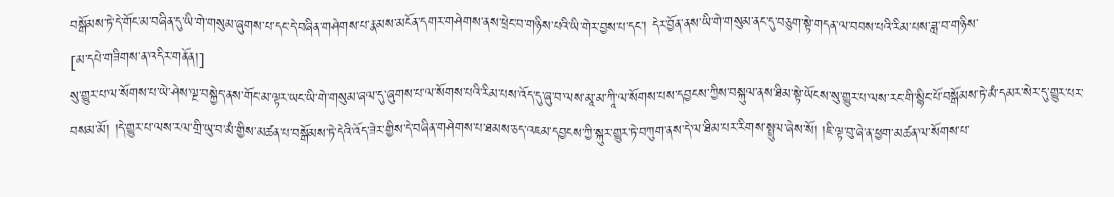བསྒོམས་ཏེ་དེ་གོང་མ་བཞིན་དུ་ཡི་གེ་གསུམ་ཞུགས་པ་དང་དེ་བཞིན་གཤེགས་པ་རྣམས་མངོན་དགར་གཤེགས་ནས་ཕྲེང་བ་གཉིས་པའི་ཡི་གེར་བྱས་པ་དང་། དེར་བྱོན་ནས་ཡི་གེ་གསུམ་ནང་དུ་བཅུག་སྟེ་གདན་ལ་བབས་པའི་རིམ་པས་ཟླ་བ་གཉིས་
[མ་དཔེ་གཟིགས་ན་འདིར་གནོན།]
སུ་གྱུར་པ་ལ་སོགས་པ་ཡེ་ཤེས་ལྔ་བསྐྱེད་ནས་གོང་མ་ལྟར་ཡང་ཡི་གེ་གསུམ་ཞལ་དུ་ཞུགས་པ་ལ་སོགས་པའི་རིམ་པས་འོད་དུ་ཞུ་བ་ལས་མཱ་མ་ཀཱི་ལ་སོགས་པས་དབྱངས་ཀྱིས་བསྐུལ་ནས་ཐིམ་སྟེ་ཡོངས་སུ་གྱུར་པ་ལས་རང་གི་སྙིང་པོ་བསྒོམས་ཏེ་མཾ་དམར་སེར་དུ་གྱུར་པར་བསམ་མོ། །དེ་གྱུར་པ་ལས་རལ་གྲི་ཡུ་བ་མཾ་གྱིས་མཚན་པ་བསྒོམས་ཏེ་དེའི་འོད་ཟེར་གྱིས་དེ་བཞིན་གཤེགས་པ་ཐམས་ཅད་འཇམ་དབྱངས་ཀྱི་སྐུར་གྱུར་ཏེ་བཀུག་ནས་དེ་ལ་ཐིམ་པར་རིགས་སྤྲུལ་ཞེས་སོ། །ཇི་ལྟ་བུ་ཞེ་ན་ཕྱག་མཚན་ལ་སོགས་པ་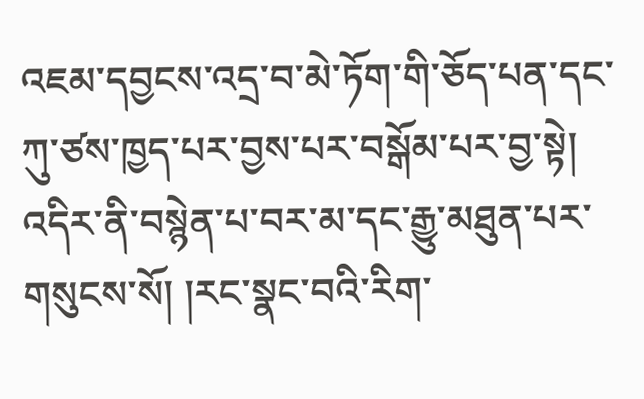འཇམ་དབྱངས་འདྲ་བ་མེ་ཏོག་གི་ཅོད་པན་དང་ཀུ་ཙས་ཁྱད་པར་བྱས་པར་བསྒོམ་པར་བྱ་སྟེ། འདིར་ནི་བསྙེན་པ་བར་མ་དང་རྒྱུ་མཐུན་པར་གསུངས་སོ། །རང་སྣང་བའི་རིག་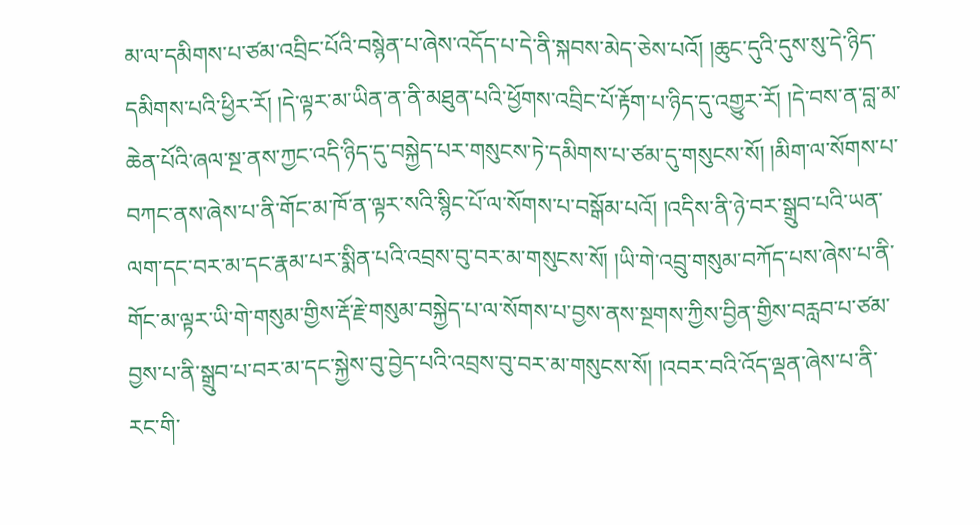མ་ལ་དམིགས་པ་ཙམ་འབྲིང་པོའི་བསྙེན་པ་ཞེས་འདོད་པ་དེ་ནི་སྐབས་མེད་ཅེས་པའོ། །ཆུང་དུའི་དུས་སུ་དེ་ཉིད་དམིགས་པའི་ཕྱིར་རོ། །དེ་ལྟར་མ་ཡིན་ན་ནི་མཐུན་པའི་ཕྱོགས་འབྲིང་པོ་རྟོག་པ་ཉིད་དུ་འགྱུར་རོ། །དེ་བས་ན་བླ་མ་ཆེན་པོའི་ཞལ་སྔ་ནས་ཀྱང་འདི་ཉིད་དུ་བསྐྱེད་པར་གསུངས་ཏེ་དམིགས་པ་ཙམ་དུ་གསུངས་སོ། །མིག་ལ་སོགས་པ་བཀང་ནས་ཞེས་པ་ནི་གོང་མ་ཁོ་ན་ལྟར་སའི་སྙིང་པོ་ལ་སོགས་པ་བསྒོམ་པའོ། །འདིས་ནི་ཉེ་བར་སྒྲུབ་པའི་ཡན་ལག་དང་བར་མ་དང་རྣམ་པར་སྨིན་པའི་འབྲས་བུ་བར་མ་གསུངས་སོ། །ཡི་གེ་འབྲུ་གསུམ་བཀོད་པས་ཞེས་པ་ནི་གོང་མ་ལྟར་ཡི་གེ་གསུམ་གྱིས་རྡོ་རྗེ་གསུམ་བསྐྱེད་པ་ལ་སོགས་པ་བྱས་ནས་སྔགས་ཀྱིས་བྱིན་གྱིས་བརླབ་པ་ཙམ་བྱས་པ་ནི་སྒྲུབ་པ་བར་མ་དང་སྐྱེས་བུ་བྱེད་པའི་འབྲས་བུ་བར་མ་གསུངས་སོ། །འབར་བའི་འོད་ལྡན་ཞེས་པ་ནི་རང་གི་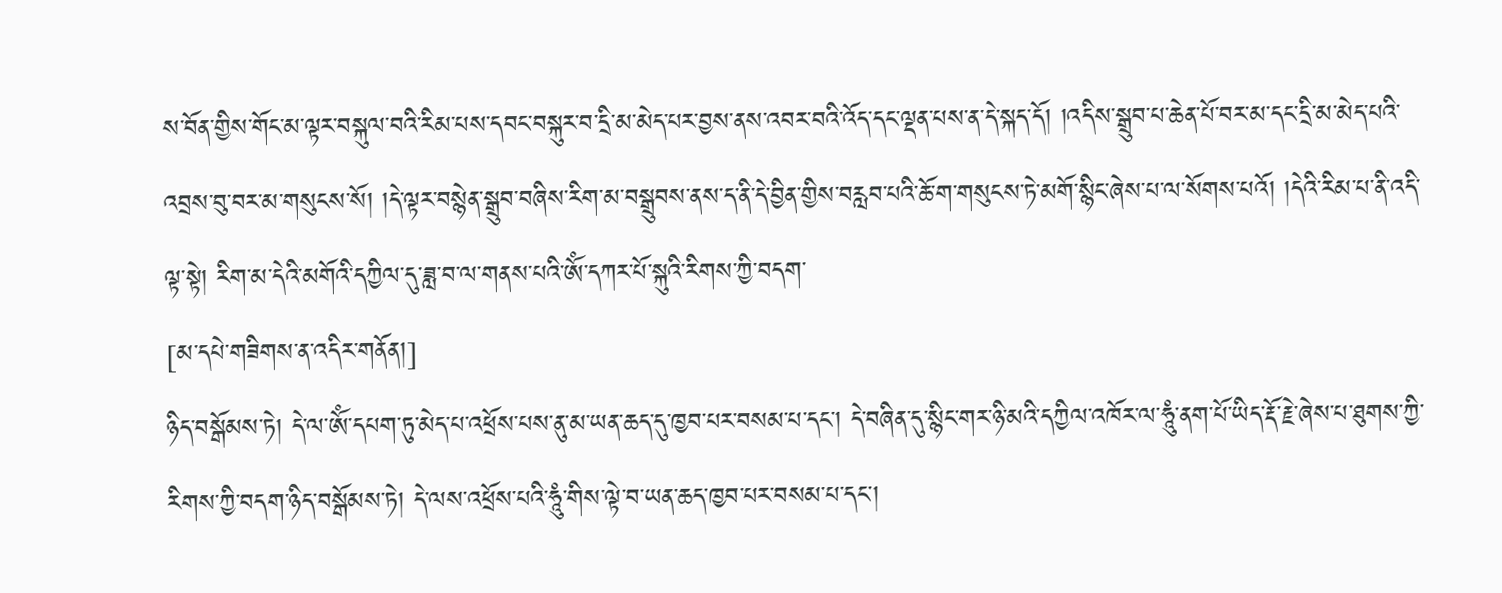ས་བོན་གྱིས་གོང་མ་ལྟར་བསྐུལ་བའི་རིམ་པས་དབང་བསྐུར་བ་དྲི་མ་མེད་པར་བྱས་ནས་འབར་བའི་འོད་དང་ལྡན་པས་ན་དེ་སྐད་དོ། །འདིས་སྒྲུབ་པ་ཆེན་པོ་བར་མ་དང་དྲི་མ་མེད་པའི་འབྲས་བུ་བར་མ་གསུངས་སོ། །དེ་ལྟར་བསྙེན་སྒྲུབ་བཞིས་རིག་མ་བསྒྲུབས་ནས་ད་ནི་དེ་བྱིན་གྱིས་བརླབ་པའི་ཆོ་ག་གསུངས་ཏེ་མགོ་སྙིང་ཞེས་པ་ལ་སོགས་པའོ། །དེའི་རིམ་པ་ནི་འདི་ལྟ་སྟེ། རིག་མ་དེའི་མགོའི་དཀྱིལ་དུ་ཟླ་བ་ལ་གནས་པའི་ཨོཾ་དཀར་པོ་སྐུའི་རིགས་ཀྱི་བདག་
[མ་དཔེ་གཟིགས་ན་འདིར་གནོན།]
ཉིད་བསྒོམས་ཏེ། དེ་ལ་ཨོཾ་དཔག་ཏུ་མེད་པ་འཕྲོས་པས་ནུ་མ་ཡན་ཆད་དུ་ཁྱབ་པར་བསམ་པ་དང་། དེ་བཞིན་དུ་སྙིང་གར་ཉི་མའི་དཀྱིལ་འཁོར་ལ་ཧཱུཾ་ནག་པོ་ཡིད་རྡོ་རྗེ་ཞེས་པ་ཐུགས་ཀྱི་རིགས་ཀྱི་བདག་ཉིད་བསྒོམས་ཏེ། དེ་ལས་འཕྲོས་པའི་ཧཱུཾ་གིས་ལྟེ་བ་ཡན་ཆད་ཁྱབ་པར་བསམ་པ་དང་།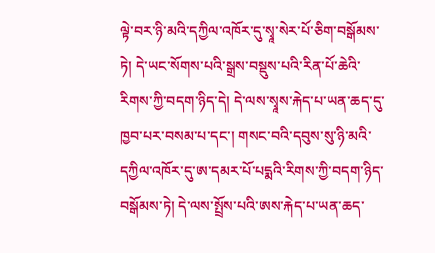ལྟེ་བར་ཉི་མའི་དཀྱིལ་འཁོར་དུ་སྭཱ་སེར་པོ་ཅིག་བསྒོམས་ཏེ། དེ་ཡང་སོགས་པའི་སྒྲས་བསྡུས་པའི་རིན་པོ་ཆེའི་རིགས་ཀྱི་བདག་ཉིད་དེ། དེ་ལས་སྭཱས་རྐེད་པ་ཡན་ཆད་དུ་ཁྱབ་པར་བསམ་པ་དང་། གསང་བའི་དབུས་སུ་ཉི་མའི་དཀྱིལ་འཁོར་དུ་ཨ་དམར་པོ་པདྨའི་རིགས་ཀྱི་བདག་ཉིད་བསྒོམས་ཏེ། དེ་ལས་སྤྲོས་པའི་ཨས་རྐེད་པ་ཡན་ཆད་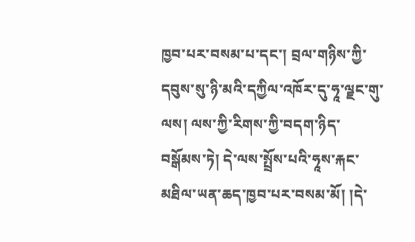ཁྱབ་པར་བསམ་པ་དང་། བྲལ་གཉིས་ཀྱི་དབུས་སུ་ཉི་མའི་དཀྱིལ་འཁོར་དུ་ཧཱ་ལྗང་གུ་ལས། ལས་ཀྱི་རིགས་ཀྱི་བདག་ཉིད་བསྒོམས་ཏེ། དེ་ལས་སྤྲོས་པའི་ཧཱས་རྐང་མཐིལ་ཡན་ཆད་ཁྱབ་པར་བསམ་མོ། །དེ་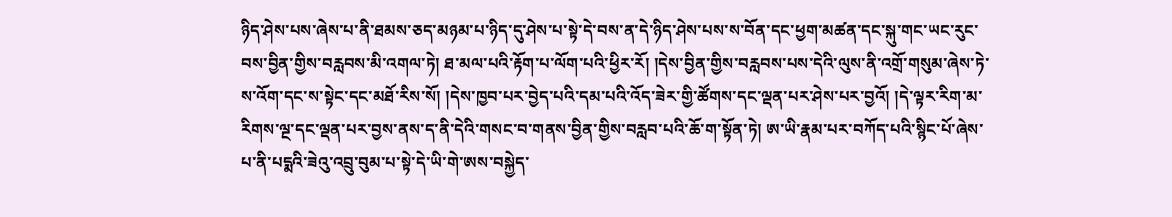ཉིད་ཤེས་པས་ཞེས་པ་ནི་ཐམས་ཅད་མཉམ་པ་ཉིད་དུ་ཤེས་པ་སྟེ་དེ་བས་ན་དེ་ཉིད་ཤེས་པས་ས་བོན་དང་ཕྱག་མཚན་དང་སྐུ་གང་ཡང་རུང་བས་བྱིན་གྱིས་བརླབས་མི་འགལ་ཏེ། ཐ་མལ་པའི་རྟོག་པ་ལོག་པའི་ཕྱིར་རོ། །དེས་བྱིན་གྱིས་བརླབས་པས་དེའི་ལུས་ནི་འགྲོ་གསུམ་ཞེས་ཏེ་ས་འོག་དང་ས་སྟེང་དང་མཐོ་རིས་སོ། །དེས་ཁྱབ་པར་བྱེད་པའི་དམ་པའི་འོད་ཟེར་གྱི་ཚོགས་དང་ལྡན་པར་ཤེས་པར་བྱའོ། །དེ་ལྟར་རིག་མ་རིགས་ལྔ་དང་ལྡན་པར་བྱས་ནས་ད་ནི་དེའི་གསང་བ་གནས་བྱིན་གྱིས་བརླབ་པའི་ཆོ་ག་སྟོན་ཏེ། ཨ་ཡི་རྣམ་པར་བཀོད་པའི་སྙིང་པོ་ཞེས་པ་ནི་པདྨའི་ཟེའུ་འབྲུ་བུམ་པ་སྟེ་དེ་ཡི་གེ་ཨས་བསྐྱེད་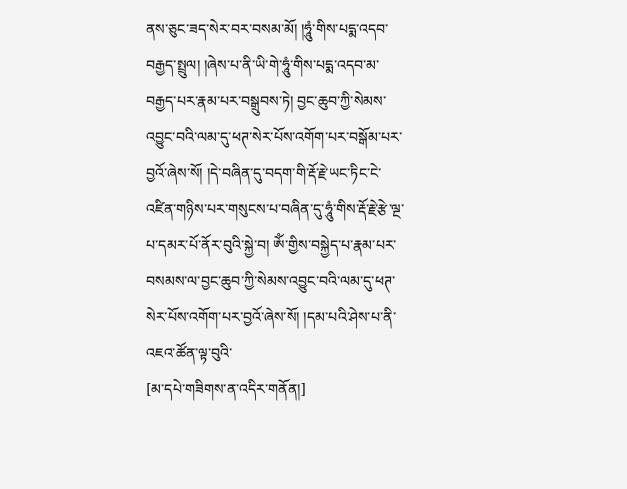ནས་ཅུང་ཟད་སེར་བར་བསམ་མོ། །ཧཱུཾ་གིས་པདྨ་འདབ་བརྒྱད་སྤྲུལ། །ཞེས་པ་ནི་ཡི་གེ་ཧཱུཾ་གིས་པདྨ་འདབ་མ་བརྒྱད་པར་རྣམ་པར་བསྒྲུབས་ཏེ། བྱང་ཆུབ་ཀྱི་སེམས་འབྱུང་བའི་ལམ་དུ་ཕཊ་སེར་པོས་འགོག་པར་བསྒོམ་པར་བྱའོ་ཞེས་སོ། །དེ་བཞིན་དུ་བདག་གི་རྡོ་རྗེ་ཡང་ཏིང་ངེ་འཛིན་གཉིས་པར་གསུངས་པ་བཞིན་དུ་ཧཱུཾ་གིས་རྡོ་རྗེ་རྩེ་ལྔ་པ་དམར་པོ་ནོར་བུའི་སྐྱེ་བ། ཨོཾ་གྱིས་བསྐྱེད་པ་རྣམ་པར་བསམས་ལ་བྱང་ཆུབ་ཀྱི་སེམས་འབྱུང་བའི་ལམ་དུ་ཕཊ་སེར་པོས་འགོག་པར་བྱའོ་ཞེས་སོ། །དམ་པའི་ཤེས་པ་ནི་འཇའ་ཚོན་ལྟ་བུའི་
[མ་དཔེ་གཟིགས་ན་འདིར་གནོན།]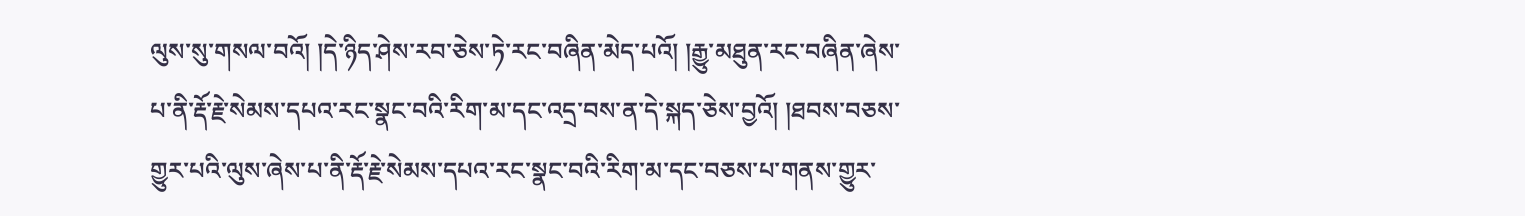ལུས་སུ་གསལ་བའོ། །དེ་ཉིད་ཤེས་རབ་ཅེས་ཏེ་རང་བཞིན་མེད་པའོ། །རྒྱུ་མཐུན་རང་བཞིན་ཞེས་པ་ནི་རྡོ་རྗེ་སེམས་དཔའ་རང་སྣང་བའི་རིག་མ་དང་འདྲ་བས་ན་དེ་སྐད་ཅེས་བྱའོ། །ཐབས་བཅས་གྱུར་པའི་ལུས་ཞེས་པ་ནི་རྡོ་རྗེ་སེམས་དཔའ་རང་སྣང་བའི་རིག་མ་དང་བཅས་པ་གནས་གྱུར་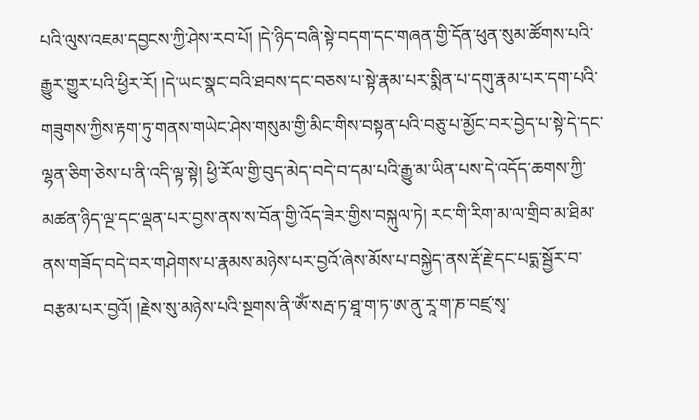པའི་ལུས་འཇམ་དབྱངས་ཀྱི་ཤེས་རབ་པོ། །དེ་ཉིད་བཞི་སྟེ་བདག་དང་གཞན་གྱི་དོན་ཕུན་སུམ་ཚོགས་པའི་རྒྱུར་གྱུར་པའི་ཕྱིར་རོ། །དེ་ཡང་སྣང་བའི་ཐབས་དང་བཅས་པ་སྟེ་རྣམ་པར་སྨིན་པ་དགུ་རྣམ་པར་དག་པའི་གཟུགས་ཀྱིས་རྟག་ཏུ་གནས་གཡེང་ཤེས་གསུམ་གྱི་མིང་གིས་བསྟན་པའི་བཅུ་པ་མྱོང་བར་བྱེད་པ་སྟེ་དེ་དང་ལྷན་ཅིག་ཅེས་པ་ནི་འདི་ལྟ་སྟེ། ཕྱི་རོལ་གྱི་བུད་མེད་བདེ་བ་དམ་པའི་རྒྱུ་མ་ཡིན་པས་དེ་འདོད་ཆགས་ཀྱི་མཚན་ཉིད་ལྔ་དང་ལྡན་པར་བྱས་ནས་ས་བོན་གྱི་འོད་ཟེར་གྱིས་བསྐུལ་ཏེ། རང་གི་རིག་མ་ལ་གྲིབ་མ་ཐིམ་ནས་གཟོད་བདེ་བར་གཤེགས་པ་རྣམས་མཉེས་པར་བྱའོ་ཞེས་མོས་པ་བསྐྱེད་ནས་རྡོ་རྗེ་དང་པདྨ་སྦྱོར་བ་བརྩམ་པར་བྱའོ། །རྗེས་སུ་མཉེས་པའི་སྔགས་ནི་ཨོཾ་སརྦ་ཏ་ཐཱ་ག་ཏ་ཨ་ནུ་རཱ་ག་ཎ་བཛྲ་སྭ་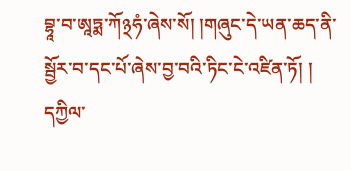བྷཱ་བ་ཨཱཏྨ་ཀོ྅ཧཾ་ཞེས་སོ། །གཞུང་དེ་ཡན་ཆད་ནི་སྦྱོར་བ་དང་པོ་ཞེས་བྱ་བའི་ཏིང་ངེ་འཛིན་ཏོ། །
དཀྱིལ་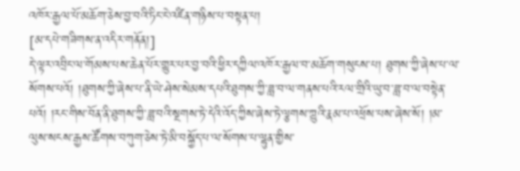འཁོར་རྒྱལ་པོ་མཆོག་ཅེས་བྱ་བའི་ཏིང་ངེ་འཛིན་གཉིས་པ་བསྟན་པ།
[མ་དཔེ་གཟིགས་ན་འདིར་གནོན།]
དེ་ལྟར་འབྲིང་ལ་གོམས་པས་ཆེན་པོར་གྱུར་པར་བྱ་བའི་ཕྱིར་དཀྱིལ་འཁོར་རྒྱལ་བ་མཆོག་གསུངས་པ། ཐུགས་ཀྱི་ཞེས་པ་ལ་སོགས་པའོ། །ཐུགས་ཀྱི་ཞེས་པ་ནི་ཡེ་ཤེས་སེམས་དཔའི་ཐུགས་ཀྱི་ཟླ་བ་ལ་གནས་པའི་རལ་གྲིའི་ཡུ་བ་ཟླ་བ་ལ་བསྟེན་པའོ། །རང་གིས་བོན་ནི་ཐུགས་ཀྱི་ཟླ་བའི་སྔགས་ཏེ་དེའི་འོད་ཀྱིས་ཞེས་ཏེ་ལྕགས་ཀྱུའི་རྣམ་པ་འཕྲོས་པས་ཞེས་སོ། །མ་ལུས་སངས་རྒྱས་ཚོགས་བཀུག་ཅེས་ཏེ་མི་བསྐྱོད་པ་ལ་སོགས་པ་ལྷུན་གྱིས་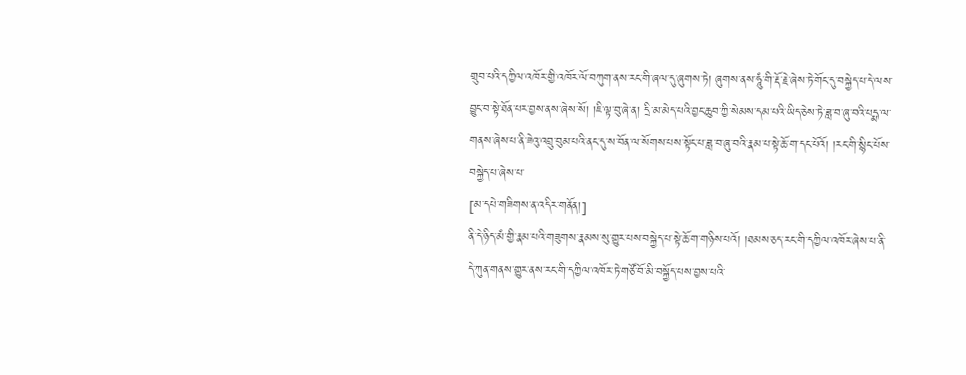གྲུབ་པའི་དཀྱིལ་འཁོར་གྱི་འཁོར་ལོ་བཀུག་ནས་རང་གི་ཞལ་དུ་ཞུགས་ཏེ། ཞུགས་ནས་ཧཱུཾ་གི་རྡོ་རྗེ་ཞེས་ཏེ་གོང་དུ་བསྐྱེད་པ་དེ་ལས་བྱུང་བ་སྟེ་ཐོན་པར་བྱས་ནས་ཞེས་སོ། །ཇི་ལྟ་བུ་ཞེ་ན། དྲི་མ་མེད་པའི་བྱང་ཆུབ་ཀྱི་སེམས་དམ་པའི་ཡིད་ཅེས་ཏེ་ཟླ་བ་ཞུ་བའི་པདྨ་ལ་གནས་ཞེས་པ་ནི་ཟེའུ་འབྲུ་བུམ་པའི་ནང་དུ་ས་བོན་ལ་སོགས་པས་སྟོང་པ་ཟླ་བ་ཞུ་བའི་རྣམ་པ་སྟེ་ཆོ་ག་དང་པོའོ། །རང་གི་སྙིང་པོས་བསྐྱེད་པ་ཞེས་པ་
[མ་དཔེ་གཟིགས་ན་འདིར་གནོན།]
ནི་དེ་ཉིད་མཾ་གྱི་རྣམ་པའི་གཟུགས་རྣམས་སུ་གྱུར་པས་བསྐྱེད་པ་སྟེ་ཆོ་ག་གཉིས་པའོ། །ཐམས་ཅད་རང་གི་དཀྱིལ་འཁོར་ཞེས་པ་ནི་དེ་ཀུན་གནས་གྱུར་ནས་རང་གི་དཀྱིལ་འཁོར་ཏེ་གཙོ་བོ་མི་བསྐྱོད་པས་བྱས་པའི་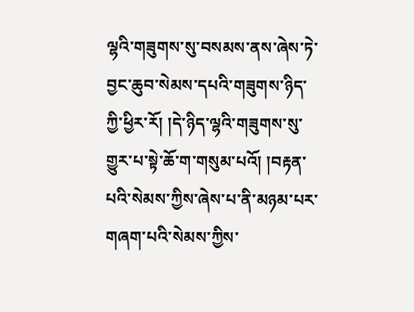ལྷའི་གཟུགས་སུ་བསམས་ནས་ཞེས་ཏེ་བྱང་ཆུབ་སེམས་དཔའི་གཟུགས་ཉིད་ཀྱི་ཕྱིར་རོ། །དེ་ཉིད་ལྷའི་གཟུགས་སུ་གྱུར་པ་སྟེ་ཆོ་ག་གསུམ་པའོ། །བརྟན་པའི་སེམས་ཀྱིས་ཞེས་པ་ནི་མཉམ་པར་གཞག་པའི་སེམས་ཀྱིས་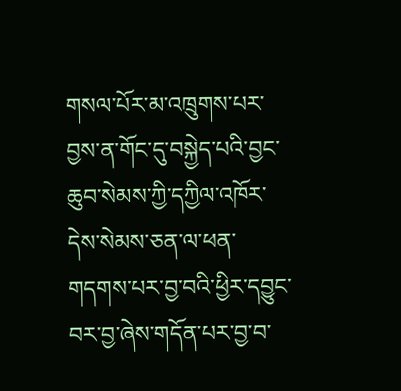གསལ་པོར་མ་འཁྲུགས་པར་བྱས་ན་གོང་དུ་བསྐྱེད་པའི་བྱང་ཆུབ་སེམས་ཀྱི་དཀྱིལ་འཁོར་དེས་སེམས་ཅན་ལ་ཕན་གདགས་པར་བྱ་བའི་ཕྱིར་དབྱུང་བར་བྱ་ཞེས་གདོན་པར་བྱ་བ་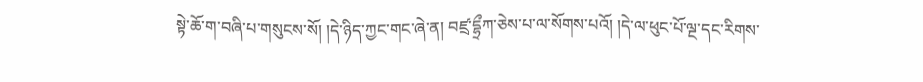སྟེ་ཆོ་ག་བཞི་པ་གསུངས་སོ། །དེ་ཉིད་ཀྱང་གང་ཞེ་ན། བཛྲ་དྷྲྀཀ་ཅེས་པ་ལ་སོགས་པའོ། །དེ་ལ་ཕུང་པོ་ལྔ་དང་རིགས་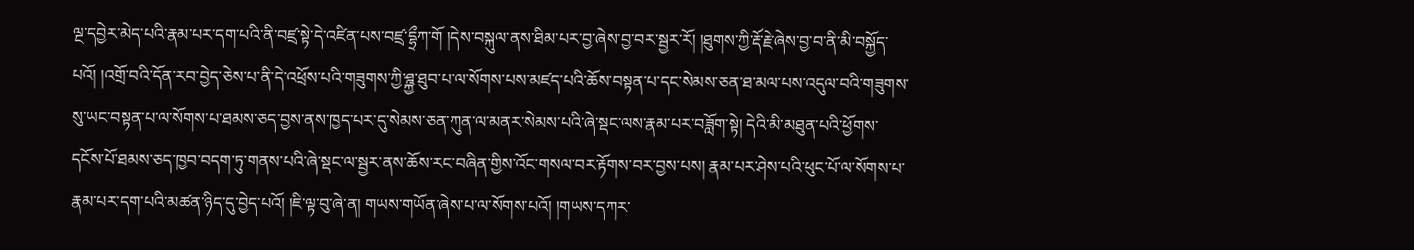ལྔ་དབྱེར་མེད་པའི་རྣམ་པར་དག་པའི་ནི་བཛྲ་སྟེ་དེ་འཛིན་པས་བཛྲ་དྷྲྀཀ་གོ །དེས་བསྐུལ་ནས་ཐིམ་པར་བྱ་ཞེས་བྱ་བར་སྦྱར་རོ། །ཐུགས་ཀྱི་རྡོ་རྗེ་ཞེས་བྱ་བ་ནི་མི་བསྐྱོད་པའོ། །འགྲོ་བའི་དོན་རབ་བྱེད་ཅེས་པ་ནི་དེ་འཕྲོས་པའི་གཟུགས་ཀྱི་ཤྰྐྱ་ཐུབ་པ་ལ་སོགས་པས་མཛད་པའི་ཆོས་བསྟན་པ་དང་སེམས་ཅན་ཐ་མལ་པས་འདུལ་བའི་གཟུགས་སུ་ཡང་བསྟན་པ་ལ་སོགས་པ་ཐམས་ཅད་བྱས་ནས་ཁྱད་པར་དུ་སེམས་ཅན་ཀུན་ལ་མནར་སེམས་པའི་ཞེ་སྡང་ལས་རྣམ་པར་བཟློག་སྟེ། དེའི་མི་མཐུན་པའི་ཕྱོགས་དངོས་པོ་ཐམས་ཅད་ཁྱབ་བདག་ཏུ་གནས་པའི་ཞེ་སྡང་ལ་སྦྱར་ནས་ཆོས་རང་བཞིན་གྱིས་འོང་གསལ་བར་རྟོགས་བར་བྱས་པས། རྣམ་པར་ཤེས་པའི་ཕུང་པོ་ལ་སོགས་པ་རྣམ་པར་དག་པའི་མཚན་ཉིད་དུ་བྱེད་པའོ། །ཇི་ལྟ་བུ་ཞེ་ན། གཡས་གཡོན་ཞེས་པ་ལ་སོགས་པའོ། །གཡས་དཀར་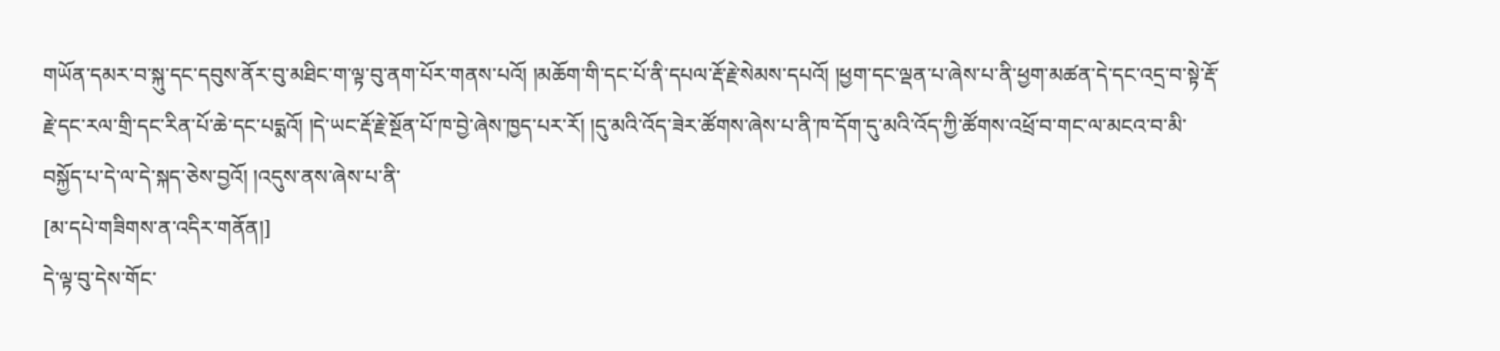གཡོན་དམར་བ་སྐུ་དང་དབུས་ནོར་བུ་མཐིང་ག་ལྟ་བུ་ནག་པོར་གནས་པའོ། །མཆོག་གི་དང་པོ་ནི་དཔལ་རྡོ་རྗེ་སེམས་དཔའོ། །ཕྱག་དང་ལྡན་པ་ཞེས་པ་ནི་ཕྱག་མཚན་དེ་དང་འདྲ་བ་སྟེ་རྡོ་རྗེ་དང་རལ་གྲི་དང་རིན་པོ་ཆེ་དང་པདྨའོ། །དེ་ཡང་རྡོ་རྗེ་སྔོན་པོ་ཁ་བྱེ་ཞེས་ཁྱད་པར་རོ། །དུ་མའི་འོད་ཟེར་ཚོགས་ཞེས་པ་ནི་ཁ་དོག་དུ་མའི་འོད་ཀྱི་ཚོགས་འཕྲོ་བ་གང་ལ་མངའ་བ་མི་བསྐྱོད་པ་དེ་ལ་དེ་སྐད་ཅེས་བྱའོ། །འདུས་ནས་ཞེས་པ་ནི་
[མ་དཔེ་གཟིགས་ན་འདིར་གནོན།]
དེ་ལྟ་བུ་དེས་གོང་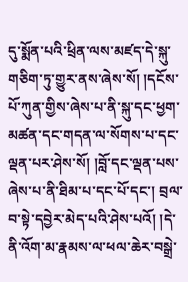དུ་སྨོན་པའི་ཕྲིན་ལས་མཛད་དེ་སྐུ་གཅིག་ཏུ་གྱུར་ནས་ཞེས་སོ། །དངོས་པོ་ཀུན་གྱིས་ཞེས་པ་ནི་སྐུ་དང་ཕྱག་མཚན་དང་གདན་ལ་སོགས་པ་དང་ལྡན་པར་ཤེས་སོ། །བློ་དང་ལྡན་པས་ཞེས་པ་ནི་ཐིམ་པ་དང་པོ་དང་། བྲལ་བ་སྟེ་དབྱེར་མེད་པའི་ཤེས་པའོ། །དེ་ནི་འོག་མ་རྣམས་ལ་ཕལ་ཆེར་བསྒྲེ་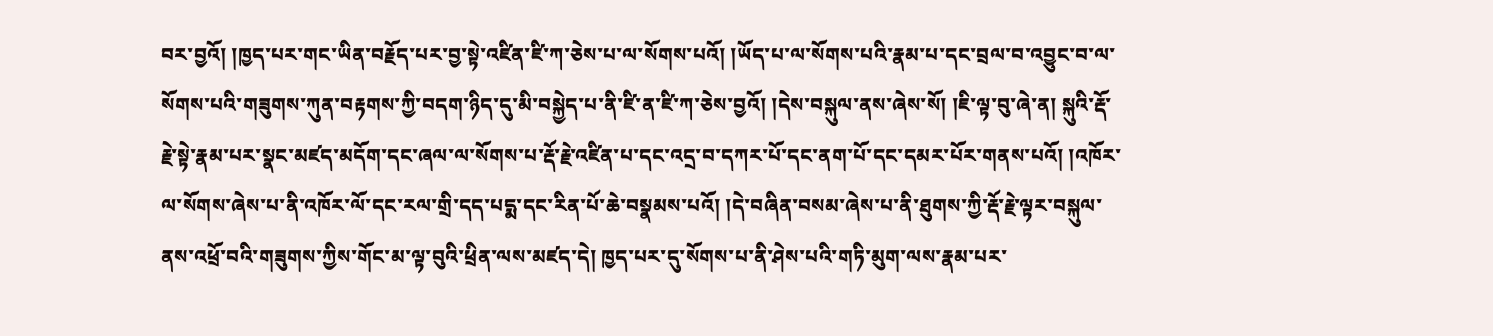བར་བྱའོ། །ཁྱད་པར་གང་ཡིན་བརྗོད་པར་བྱ་སྟེ་འཛིན་ཛི་ཀ་ཅེས་པ་ལ་སོགས་པའོ། །ཡོད་པ་ལ་སོགས་པའི་རྣམ་པ་དང་བྲལ་བ་འབྱུང་བ་ལ་སོགས་པའི་གཟུགས་ཀུན་བརྟགས་ཀྱི་བདག་ཉིད་དུ་མི་བསྐྱེད་པ་ནི་ཛི་ན་ཛི་ཀ་ཅེས་བྱའོ། །དེས་བསྐུལ་ནས་ཞེས་སོ། །ཇི་ལྟ་བུ་ཞེ་ན། སྐུའི་རྡོ་རྗེ་སྟེ་རྣམ་པར་སྣང་མཛད་མདོག་དང་ཞལ་ལ་སོགས་པ་རྡོ་རྗེ་འཛིན་པ་དང་འདྲ་བ་དཀར་པོ་དང་ནག་པོ་དང་དམར་པོར་གནས་པའོ། །འཁོར་ལ་སོགས་ཞེས་པ་ནི་འཁོར་ལོ་དང་རལ་གྲི་དད་པདྨ་དང་རིན་པོ་ཆེ་བསྣམས་པའོ། །དེ་བཞིན་བསམ་ཞེས་པ་ནི་ཐུགས་ཀྱི་རྡོ་རྗེ་ལྟར་བསྐུལ་ནས་འཕྲོ་བའི་གཟུགས་ཀྱིས་གོང་མ་ལྟ་བུའི་ཕྲིན་ལས་མཛད་དེ། ཁྱད་པར་དུ་སོགས་པ་ནི་ཤེས་པའི་གཏི་མུག་ལས་རྣམ་པར་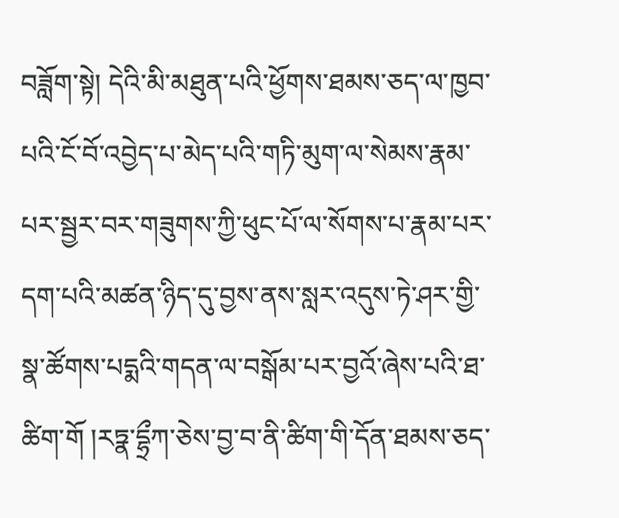བཟློག་སྟེ། དེའི་མི་མཐུན་པའི་ཕྱོགས་ཐམས་ཅད་ལ་ཁྱབ་པའི་ངོ་བོ་འབྱེད་པ་མེད་པའི་གཏི་མུག་ལ་སེམས་རྣམ་པར་སྦྱར་བར་གཟུགས་ཀྱི་ཕུང་པོ་ལ་སོགས་པ་རྣམ་པར་དག་པའི་མཚན་ཉིད་དུ་བྱས་ནས་སླར་འདུས་ཏེ་ཤར་གྱི་སྣ་ཚོགས་པདྨའི་གདན་ལ་བསྒོམ་པར་བྱའོ་ཞེས་པའི་ཐ་ཚིག་གོ །རཏྣ་དྷྲྀཀ་ཅེས་བྱ་བ་ནི་ཚིག་གི་དོན་ཐམས་ཅད་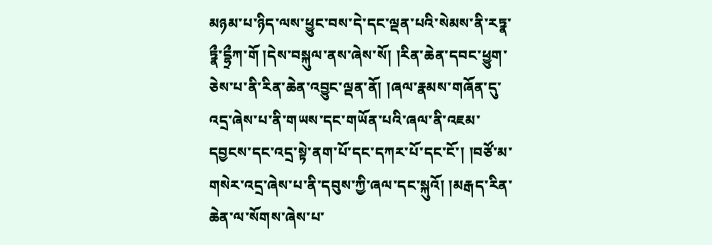མཉམ་པ་ཉིད་ལས་ཕྱུང་བས་དེ་དང་ལྡན་པའི་སེམས་ནི་རཏྣ་ཏྣྀ་དྷྲྀཀ་གོ །དེས་བསྐུལ་ནས་ཞེས་སོ། །རིན་ཆེན་དབང་ཕྱུག་ཅེས་པ་ནི་རིན་ཆེན་འབྱུང་ལྡན་ནོ། །ཞལ་རྣམས་གཞོན་དུ་འདྲ་ཞེས་པ་ནི་གཡས་དང་གཡོན་པའི་ཞལ་ནི་འཇམ་དབྱངས་དང་འདྲ་སྟེ་ནག་པོ་དང་དཀར་པོ་དང་ངོ་། །བཙོ་མ་གསེར་འདྲ་ཞེས་པ་ནི་དབུས་ཀྱི་ཞལ་དང་སྐུའོ། །མརྒད་རིན་ཆེན་ལ་སོགས་ཞེས་པ་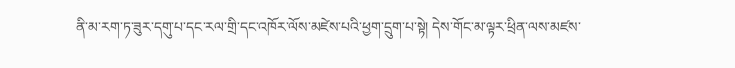ནི་མ་རག་ཏ་ཟུར་དགུ་པ་དང་རལ་གྲི་དང་འཁོར་ལོས་མཛེས་པའི་ཕྱག་དྲུག་པ་སྟེ། དེས་གོང་མ་ལྟར་ཕྲིན་ལས་མཛས་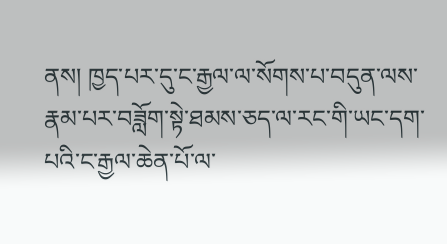ནས། ཁྱད་པར་དུ་ང་རྒྱལ་ལ་སོགས་པ་བདུན་ལས་རྣམ་པར་བཟློག་སྟེ་ཐམས་ཅད་ལ་རང་གི་ཡང་དག་པའི་ང་རྒྱལ་ཆེན་པོ་ལ་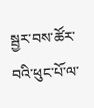སྦྱར་བས་ཚོར་བའི་ཕུང་པོ་ལ་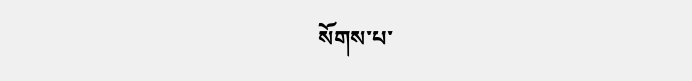སོགས་པ་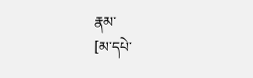རྣམ་
[མ་དཔེ་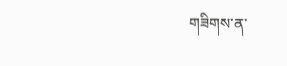གཟིགས་ན་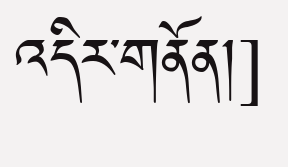འདིར་གནོན།]